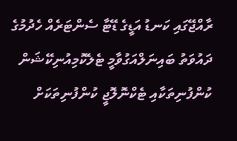ރާއްޖޭގައި ކަނޑު އަޑީގެ ޑޭޓާ ސެންޓަރެއް ހެދުމުގެ ދައުވަތު ބައިނަލްއަގުވާމީ ޓެލެކޮމިއުނިކޭޝަން ކުންފުނިތަކާއި ޓެކްނޮލޮޖީ ކުންފުނިތަކަށް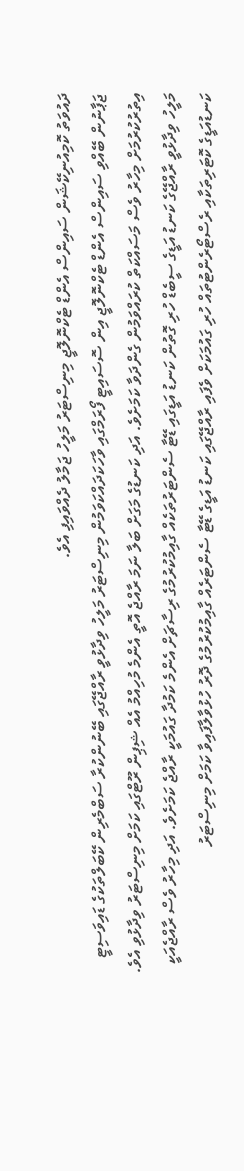ދައުވަތު ކޮމިއުނިކޭޝަން ސައިންސް އެންޑް ޓެކްނޮލޮޖީ މިނިސްޓަރު މަލީހު ޖަމާލު ދެއްވައިފި އެވެ.
ޖަޕާނުން ބޭއްވި ސައިންސް އެންޑް ޓެކްނޮލޮޖީ އިން ސޮސައިޓީ ފޯރަމްގައި ވާހަކަދައްކަވަމުން މިނިސްޓަރު މަލީހު ވިދާޅުވީ ރާއްޖޭގައި ބޭނުންކުރާ ސަބްމެރިން ކޭބަލްތަކުގެ ޑައިވަސިޓީ އިތުރުކުރުމަށް މިހާރު ވެސް މަސައްކަތް ކުރައްވަމުން ގެންދަވާ ކަމަށެވެ. އަދި ކަނޑުގެ މަގަށް ބަލާ ނަމަ ރާއްޖެ އޮތީ އެންމެ މުހިއްމު އެއް ޝިޕިން ރޫޓްގައި ކަމަށް މިނިސްޓަރު ވިދާޅުވި އެވެ.
މަލީހު ވިދާޅުވީ ރާއްޖޭގެ ކަނޑު އަޑީގެ ސީބެޑް ހުރި ގޮތުން ކަނޑު އަޑީގައި ޑޭޓާ ސެންޓަރުތަކެއް ގާއިމުކުރުމުގެ ރިސާޗަށް އެންމެ ކަމުދާ ގައުމަކީ ރާއްޖެ ކަމަށެވެ. އަދި މިހާރު ވެސް ރާއްޖެއަކީ ކަނޑުއަޑީގެ ކޮޓަރިތަކާއި ރެސްޓޯރެންޓުތައް ހުރި ގައުމަކަށް ވެފައި ރާއްޖޭގައި ކަނޑު އަޑީގެ ޑޭޓާ ސެންޓަރެއް ގާއިމުކުރުމުގެ ދޮރު ހުޅުވާލާފައިވާ ކަމަށް މިނިސްޓަރު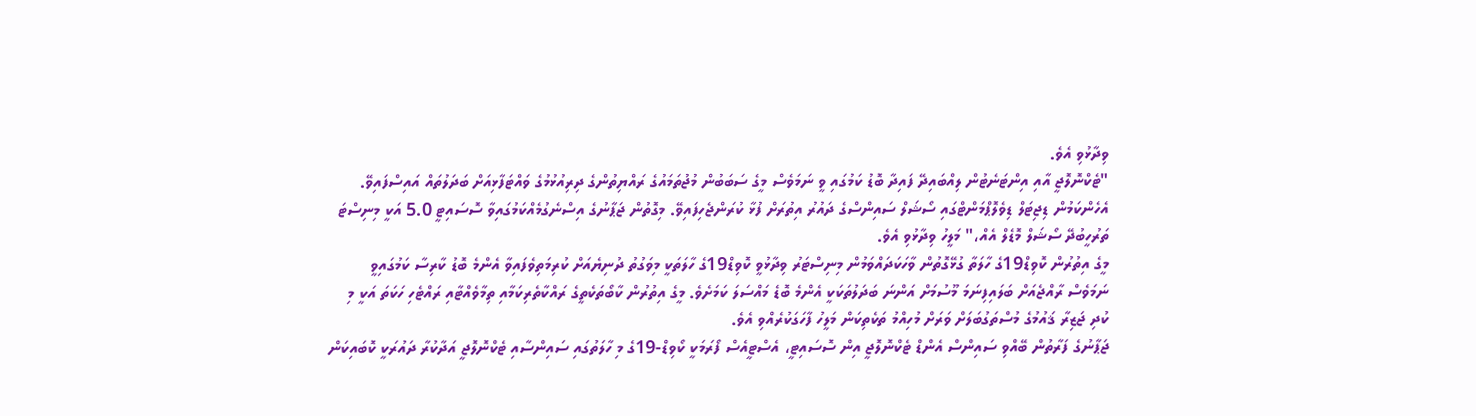ވިދާޅުވި އެވެ.
"ޓެކްނޮލޮޖީ އާއި އިންޓަނެޓުން ލިއްބައިދޭ ފައިދާ ބޮޑު ކަމުގައި ވީ ނަމަވެސް މީގެ ސަބަބުން މުޖުތަމައުގެ ރައްޔިތުންގެ ދިރިއުޅުމުގެ ވައްޓަފާޅިއަށް ބަދަލުތައް އައިސްފައިވޭ. އެހެންކަމުން ޑިޖިޓަލް ޑިވެލޮޕްމަންޓްގައި ސޯޝަލް ސައިންސްގެ ދައުރު އިތުރަށް ފުޅާ ކުރަންޖެހިފައިވޭ. މިގޮތުން ޖަޕާނުގެ އިސްނެގުމެއްކަމުގައިވާ ސޮސައިޓީ 5.0 އަކީ މިނިސްޓަ ތަރުހީބުދޭ ސޯޝަލް މޮޑެލް އެއް،" މަލީހު ވިދާޅުވި އެވެ.
މީގެ އިތުރުން ކޮވިޑް19ގެ ހާލަތާ ގުޅޭގޮތުން ވާހަކަދައްވަމުން މިނިސްޓަރު ވިދާޅުވީ ކޮވިޑް19ގެ ހާލަތަކީ މިވަގުތު ދުނިޔެއަށް ކުރިމަތިވެފައިވާ އެންމެ ބޮޑު ކާރިސާ ކަމުގައިވީ ނަމަވެސް ރާއްޖެއަށް ބަލައިފިނަމަ މޫސުމަށް އަންނަ ބަދަލުތަކަކީ އެންމެ ބޮޑެ މައްސަލަ ކަމަށެވެ. މީގެ އިތުރުން ކާބޯތަކެތީގެ ރައްކާތެރިކަމާއި ތިމާވެއްޓާއި ރައްޓެހި ހަކަތަ އަކީ މި ކުދި ޖަޒިރާ ޤައުމުގެ މުސްތަގުބަލަށް ވަރަށް މުހިއްމު ތަކެތިކަން މަލީހު ފާހަގަކުރެއްވި އެވެ.
ޖަޕާނުގެ ފަރާތުން ބޭއްވި ސައިންސް އެންޑް ޓެކްނޮލޮޖީ އިން ސޮސައިޓީ، އެސްޓީއެސް ފޯރަމަކީ ކޯވިޑް-19ގެ މި ހާލަތުގައި ސައިންސާއި ޓެކްނޮލޮޖީ އަދާކުރާ ދައުރަކީ ކޮބައިކަން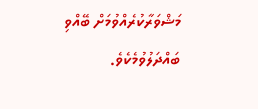މަޝްވަރާކުރެއްވުމަށް ބޭއްވި ބައްދަލުވުމެކެވެ.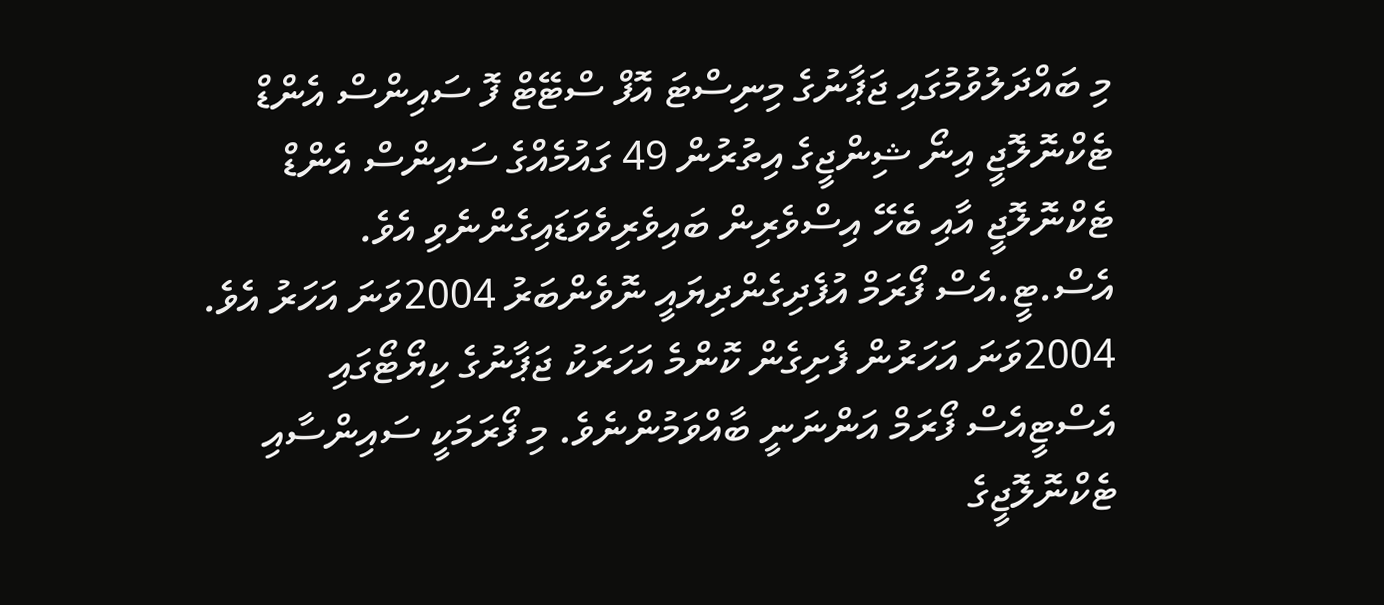މި ބައްދަލުވުމުގައި ޖަޕާނުގެ މިނިސްޓަ އޮފް ސްޓޭޓް ފޮ ސައިންސް އެންޑް ޓެކްނޮލޮޖީ އިނޯ ޝިންޖީގެ އިތުރުން 49 ގައުމެއްގެ ސައިންސް އެންޑް ޓެކްނޮލޮޖީ އާއި ބެހޭ އިސްވެރިން ބައިވެރިވެވަޑައިގެންނެވި އެވެ.
އެސް.ޓީ.އެސް ފޯރަމް އުފެދިގެންދިޔައީ ނޮވެންބަރު 2004ވަނަ އަހަރު އެވެ. 2004ވަނަ އަހަރުން ފެށިގެން ކޮންމެ އަހަރަކު ޖަޕާނުގެ ކިޔޯޓޯގައި އެސްޓީއެސް ފޯރަމް އަންނަނީ ބާއްވަމުންނެވެ. މި ފޯރަމަކީ ސައިންސާއި ޓެކްނޮލޮޖީގެ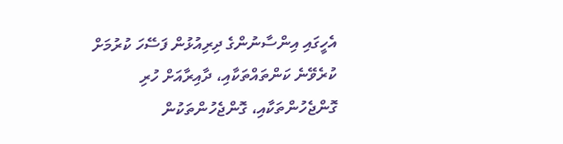އެހީގައި އިންސާނުންގެ ދިރިއުޅުން ފަސޭހަ ކުރުމަށް ކުރެވޭނެ ކަންތައްތަކާއި، ދާއިރާއަށް ހުރި ގޮންޖެހުންތަކާއި، ގޮންޖެހުންތަކުން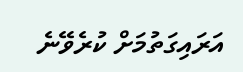އަރައިގަތުމަށް ކުރެވޭނެ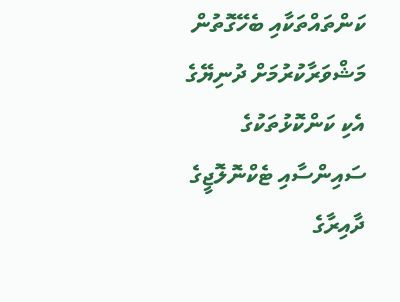ކަންތައްތަކާއި ބެހޭގޮތުން މަޝްވަރާކުރުމަށް ދުނިޔޭގެ އެކި ކަންކޮޅުތަކުގެ ސައިންސާއި ޓެކްނޮލޮޖީގެ ދާއިރާގެ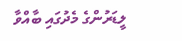ލީޑަރުންގެ މެދުގައި ބާއްވާ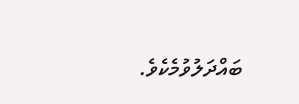ބައްދަލުވުމެކެވެ.